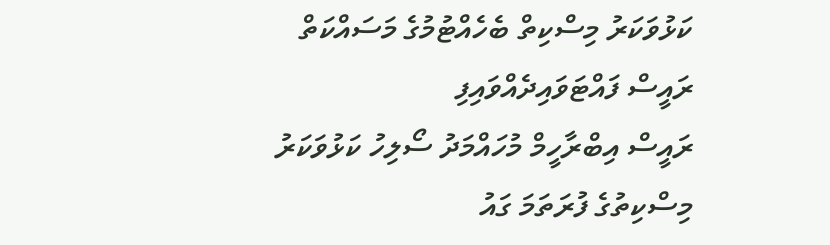ކަޅުވަކަރު މިސްކިތް ބެހެއްޓުމުގެ މަސައްކަތް ރައީސް ފައްޓަވައިދެއްވައިފި
ރައީސް އިބްރާހީމް މުހައްމަދު ސޯލިހު ކަޅުވަކަރު މިސްކިތުގެ ފުރަތަމަ ގައު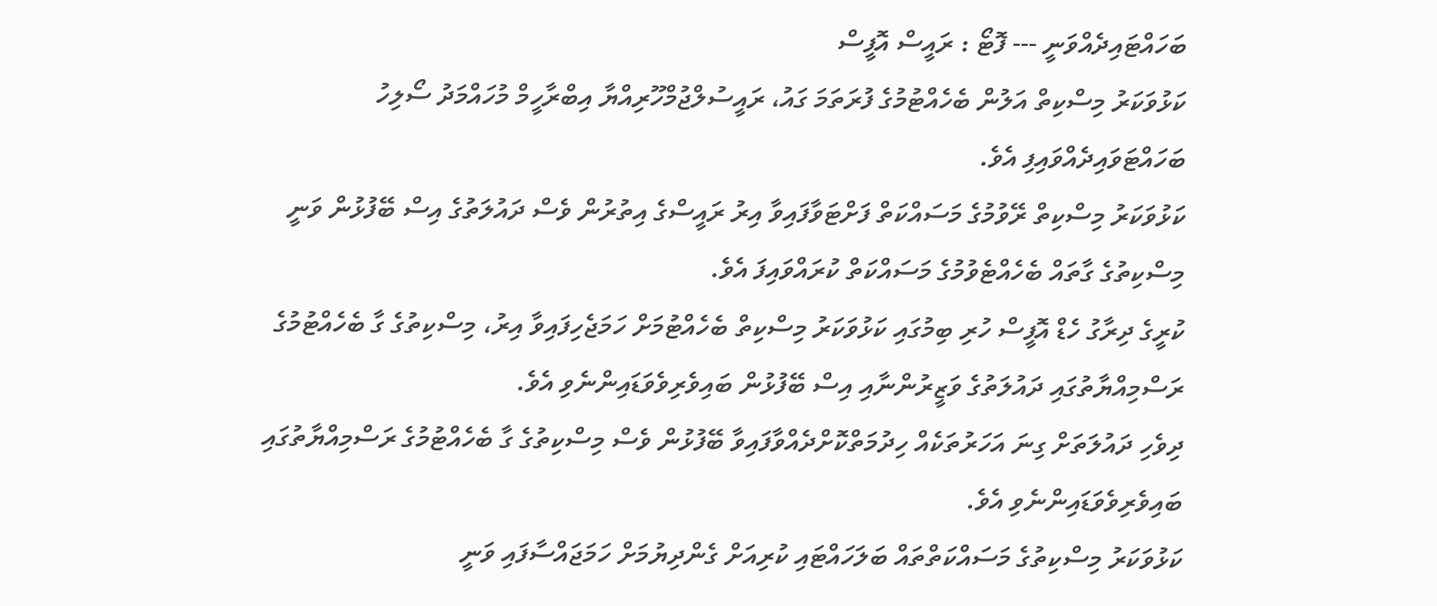ބަހައްޓައިދެއްވަނީ --- ފޮޓޯ : ރައީސް އޮފީސް
ކަޅުވަކަރު މިސްކިތް އަލުން ބެހެއްޓުމުގެ ފުރަތަމަ ގައު، ރައީސުލްޖުމްހޫރިއްޔާ އިބްރާހީމް މުހައްމަދު ސޯލިހު ބަހައްޓަވައިދެއްވައިފި އެވެ.
ކަޅުވަކަރު މިސްކިތް ރޭވުމުގެ މަސައްކަތް ފަށްޓަވާފައިވާ އިރު ރައީސްގެ އިތުރުން ވެސް ދައުލަތުގެ އިސް ބޭފުޅުން ވަނީ މިސްކިތުގެ ގާތައް ބެހެއްޓެވުމުގެ މަސައްކަތް ކުރައްވައިފަ އެވެ.
ކުރީގެ ދިރާގު ހެޑް އޮފީސް ހުރި ބިމުގައި ކަޅުވަކަރު މިސްކިތް ބެހެއްޓުމަށް ހަމަޖެހިފައިވާ އިރު، މިސްކިތުގެ ގާ ބެހެއްޓުމުގެ ރަސްމިއްޔާތުގައި ދައުލަތުގެ ވަޒީރުންނާއި އިސް ބޭފުޅުން ބައިވެރިވެވަޑައިންނެވި އެވެ.
ދިވެހި ދައުލަތަށް ގިނަ އަހަރުތަކެއް ހިދުމަތްކޮށްދެއްވާފައިވާ ބޭފުޅުން ވެސް މިސްކިތުގެ ގާ ބެހެއްޓުމުގެ ރަސްމިއްޔާތުގައި ބައިވެރިވެވަޑައިންނެވި އެވެ.
ކަޅުވަކަރު މިސްކިތުގެ މަސައްކަތްތައް ބަލަހައްޓައި ކުރިއަށް ގެންދިޔުމަށް ހަމަޖައްސާފައި ވަނީ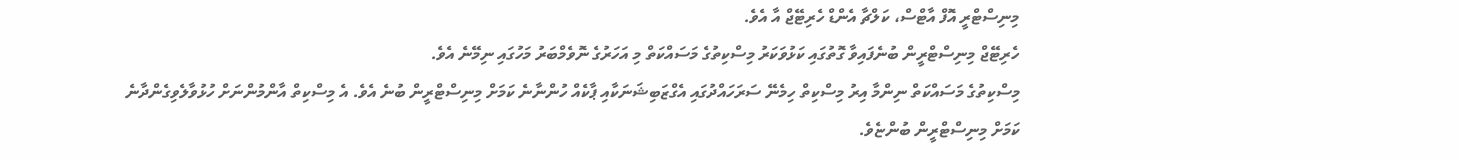މިނިސްޓްރީ އޮފް އާޓްސް، ކަލްޗާ އެންޑް ހެރިޓޭޖް އާ އެވެ.
ހެރިޓޭޖް މިނިސްޓްރީން ބުނެފައިވާ ގޮތުގައި ކަޅުވަކަރު މިސްކިތުގެ މަސައްކަތް މި އަހަރުގެ ނޮވެމްބަރު މަހުގައި ނިމޭނެ އެވެ.
މިސްކިތުގެ މަސައްކަތް ނިންމާ އިރު މިސްކިތް ހިމެނޭ ސަރަހައްދުގައި އެގްޒަބިޝަނަކާއި ޕާކެއް ހުންނާނެ ކަމަށް މިނިސްޓްރީން ބުނެ އެވެ. އެ މިސްކިތް އާންމުންނަށް ހުޅުވާލެވިގެންދާނެ ކަމަށް މިނިސްޓްރީން ބުންޏެވެ.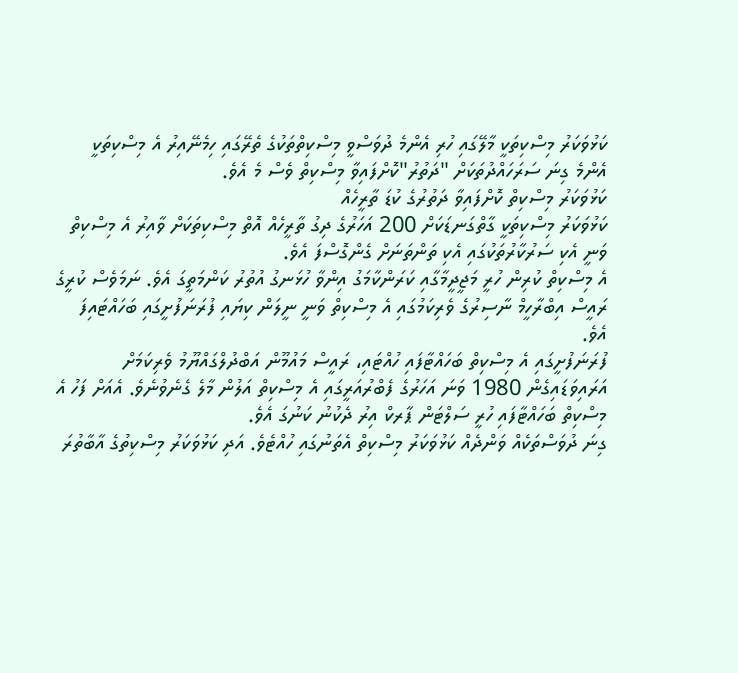ކަޅުވަކަރު މިސްކިތަކީ މާލޭގައި ހުރި އެންމެ ދުވަސްވީ މިސްކިތްތަކުގެ ތެރޭގައި ހިމެނޭއިރު އެ މިސްކިތަކީ އެންމެ ގިނަ ސަރަހައްދުތަކަށް "ދަތުރު"ކޮށްފައިވާ މިސްކިތް ވެސް މެ އެވެ.
ކަޅުވަކަރު މިސްކިތް ކޮށްފައިވާ ދަތުރުގެ ކުޑަ ތާރީހެއް
ކަޅުވަކަރު މިސްކިތަކީ ގާތްގަނޑަކަށް 200 އަހަރުގެ ދިގު ތާރީހެއް އޮތް މިސްކިތަކަށް ވާއިރު އެ މިސްކިތް ވަނީ އެކި ސަރުކާރުތަކުގައި އެކި ތަންތަނަށް ގެންގޮސްފަ އެވެ.
އެ މިސްކިތް ކުރިން ހުރީ މަޖީދީމާގާއި ކަރަންކާމަގު އިންވާ ހުޅަނގު އުތުރު ކަންމަތީގަ އެވެ. ނަމަވެސް ކުރީގެ ރައީސް އިބްރާހީމް ނާސިރުގެ ވެރިކަމުގައި އެ މިސްކިތް ވަނީ ނީލަން ކިޔައި ފުރަނަފުށީގައި ބަހައްޓައިފަ އެވެ.
ފުރަނަފުށީގައި އެ މިސްކިތް ބަހައްޓާފައި ހުއްޓައި، ރައީސް މައުމޫން އަބްދުލްގައްޔޫމު ވެރިކަމަށް އަރައިވަޑައިގެން 1980 ވަނަ އަހަރުގެ ފެބްރުއަރީގައި އެ މިސްކިތް އަލުން މާލެ ގެނެވުނެވެ. އެއަށް ފަހު އެ މިސްކިތް ބަހައްޓާފައި ހުރީ ސަލްޓަން ޕާރކް އިރު ދެކުނު ކަނުގަ އެވެ.
ގިނަ ދުވަސްތަކެއް ވަންދެއް ކަޅުވަކަރު މިސްކިތް އެތަނުގައި ހުއްޓެވެ. އަދި ކަޅުވަކަރު މިސްކިތުގެ އާބާތުރަ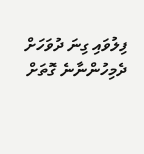ފިލުވައި ގިނަ ދުވަހަށް ދެމިހުންނާނެ ގޮތަށް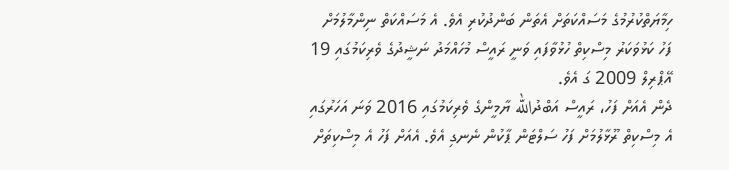ހިމާޔަތްކުރުމުގެ މަސައްކަތަށް އެތަން ބަންދުކުރި އެވެ. އެ މަސައްކަތް ނިންމާލުމަށް ފަހު ކަޅުވަކަރު މިސްކިތް ހުޅުވާފައި ވަނީ ރައީސް މުހައްމަދު ނަޝީދުގެ ވެރިކަމުގައި 19 އޭޕްރިލް 2009 ގަ އެވެ.
ދެން އެއަށް ފަހު، ރައީސް އަބްދުالله ޔާމީންގެ ވެރިކަމުގައި 2016 ވަނަ އަހަރުގައި އެ މިސްކިތް ރޫޅާލުމަށް ފަހު ސަލްޓަން ޕާކުން ނެނގި އެވެ. އެއަށް ފަހު އެ މިސްކިތަށް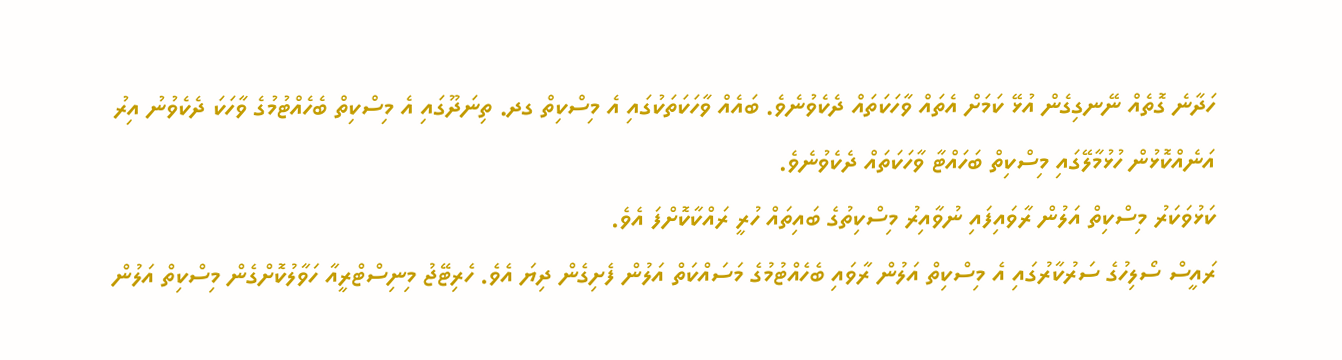ހަދާނެ ގޮތެއް ނޭނގިގެން އުޅޭ ކަމަށް އެތައް ވާހަކަތައް ދެކެވުނެވެ. ބައެއް ވާހަކަތަކުގައި އެ މިސްކިތް ގދ. ތިނަދޫގައި އެ މިސްކިތް ބެހެއްޓުމުގެ ވާހަކަ ދެކެވުނު އިރު އަނެއްކޮޅުން ހުޅުމާލޭގައި މިސްކިތް ބަހައްޓާ ވާހަކަތައް ދެކެވުނެވެ.
ކަޅުވަކަރު މިސްކިތް އަލުން ރާވައިފައި ނުވާއިރު މިސްކިތުގެ ބައިތައް ހުރީ ރައްކާކޮށްފަ އެވެ.
ރައީސް ސޯލިހުގެ ސަރުކާރުގައި އެ މިސްކިތް އަލުން ރާވައި ބެހެއްޓުމުގެ މަސައްކަތް އަލުން ފެށިގެން ދިޔަ އެވެ. ހެރިޓޭޖު މިނިސްޓްރީއާ ހަވާލުކޮށްގެން މިސްކިތް އަލުން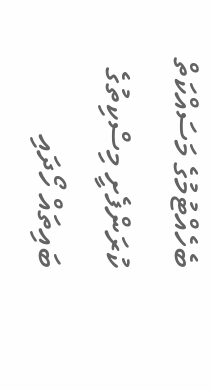ބެހެއްޓުމުގެ މަސައްކަތް ކުރަންފެށީ މިސްކިތުގެ ބައިތައް ހޯދައި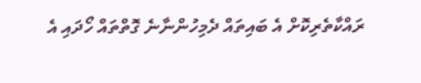ރައްކާތެރިކޮށް އެ ބައިތައް ދެމިހުންނާނެ ގޮތްތައް ހޯދައި އެ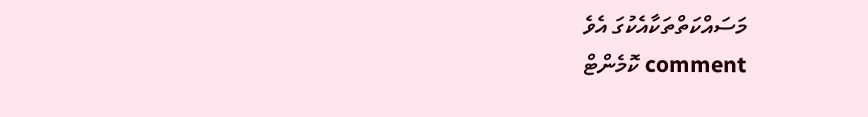މަސައްކަތްތަކާއެކުގަ އެވެ
comment ކޮމެންޓް